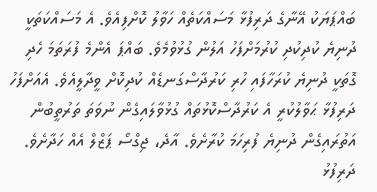ބައްޕަޔަކު އޭނާގެ ދަރިފުޅާ މަސައްކަތެއް ހަވާލު ކޮށްފިއެވެ. އެ މަސައްކަތަކީ ދުނިޔެ ކުދިކުދި ކުރުމަށްފަހު އަލުން ގުޅުވުމެވެ. ބައްޕަ އެންމެ ފުރަތަމަ ހެދި ގޮތަކީ ދުނިޔެ ކުރަހާފައި ހުރި ކަރުދާސްގަނޑެއް ކުދިކޮށް ވީދާލީއެވެ. އެއަށްފަހު ދަރިފުޅާ ޙަވާލުކުރީ އެ ކަރުދާސްކޮޅުތައް ގުޅުވާލައިގެން ނުވަތަ ތަރުތީބުން އަތުރައިގެން ދުނިޔެ ފުރިހަމަ ކުރާށެވެ. އާދެ، ޖިގްސޯ ޕަޒްލް އެއް ހަދާށެވެ.
ދަރިފުޅު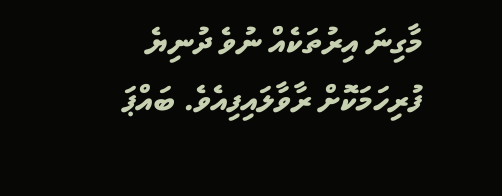މާގިނަ އިރުތަކެއް ނުވެ ދުނިޔެ ފުރިހަމަކޮށް ރާވާލައިފިއެވެ. ބައްޕަ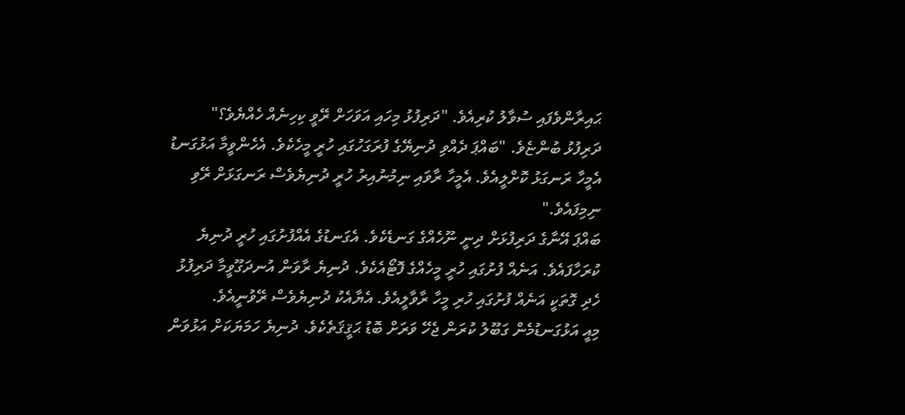ޙައިރާންވެފައި ސުވާލު ކުރިއެވެ. "ދަރިފުޅު މިހައި އަވަހަށް ރޭވީ ކިހިނެއް ހެއްޔެވެ؟"
ދަރިފުޅު ބުންޏެވެ. "ބައްޕަ ދެއްވި ދުނިޔޭގެ ފުރަގަހުގައި ހުރީ މީހެކެވެ. އެހެންވީމާ އަޅުގަނޑު އެމީހާ ރަނގަޅު ކޮށްލީއެވެ. އެމީހާ ރާވައި ނިމުނުއިރު ހުރީ ދުނިޔެވެސް ރަނގަޅަށް ރޭވި ނިމިފައެވެ."
ބައްޕަ އޭނާގެ ދަރިފުޅަށް ދިނީ ނޫހެއްގެ ގަނޑެކެވެ. އެގަނޑުގެ އެއްފުށުގައި ހުރީ ދުނިޔެ ކުރަހާފައެވެ. އަނެއް ފުށުގައި ހުރީ މީހެއްގެ ފޮޓޯއެކެވެ. ދުނިޔެ ރާވަން އުނދަގޫވީމާ ދަރިފުޅު ހެދި ގޮތަކީ އަނެއް ފުށުގައި ހުރި މީހާ ރާވާލީއެވެ. އެޔާއެކު ދުނިޔެވެސް ރޭވުނީއެވެ.
މިއީ އަޅުގަނޑުމެން ގަބޫލު ކުރަން ޖެހޭ ވަރަށް ބޮޑު ޙަޤީޤަތެކެވެ. ދުނިޔެ ހަމަޔަކަށް އަޅުވަން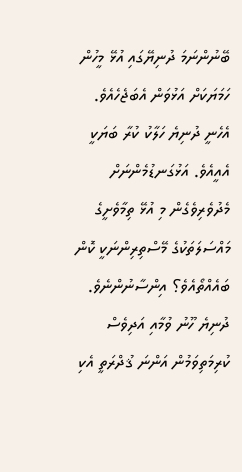ބޭނުންނަމަ ދުނިޔޭގައި އުޅޭ މީހުން ހަމަޔަކަށް އަޅުވަން އެބަޖެހެއެވެ. އެހެނީ ދުނިޔެ ހަލާކު ކުރާ ބަޔަކީ އެއީއެވެ. އަޅުގަނޑުމެންނަށް މެދުވެރިވެގެން މި އުޅޭ ތިމާވެށީގެ މައްސަލަތަކުގެ މޭސްތިރިންނަކީ ކޮން ބައެއްތޯއެވެ؟ އިންސާނުންނެވެ. ދުނިޔެ ހޫނު ވުމާއި އަދިވެސް ކުރިމަތިވަމުން އަންނަ ޤުދްރަތީ އެކި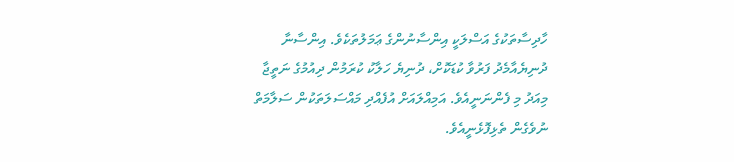ހާދިސާތަކުގެ އަސްލަކީ އިންސާނުންގެ ޢަމަލުތަކެވެ. އިންސާނާ ދުނިޔެއާމެދު ފަރުވާ ކުޑަކޮށް، ދުނިޔެ ހަލާކު ކުރަމުން ދިއުމުގެ ނަތީޖާ މިއަދު މި ފެންނަނީއެވެ. އަމިއްލައަށް އުފެއްދި މައްސަލަތަކުން ސަލާމަތް ނުވެގެން ތެޅިފޮޅެނީއެވެ.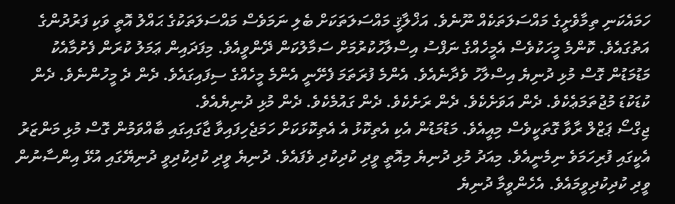ހަމައެކަނި ތިމާވެށީގެ މައްސަލަތަކެއް ނޫނެވެ. އަޚްލާޤީ މައްސަލަތަކަށް ބެލި ނަމަވެސް މައްސަލަތަކުގެ ޙައްލު އޮތީ ވަކި ފަރުދުންގެ އަތުގައެވެ. ކޮންމެ މީހަކުވެސް އެމީހެއްގެ ނަފްސު އިސްލާހުކުރުމަށް ސަމާލުކަން ދޭންވީއެވެ. މިފަދައިން ޢަމަލު ކުރަން ފެށުމާއެކު މަޑުމަޑުން ގޮސް މުޅި ދުނިޔެ އިސްލާހު ވެދާނެއެވެ. އެންމެ ފުރަތަމަ ފެށޭނީ އެންމެ މީހެއްގެ ސިފައިގައެވެ. ދެން ދެ މީހުންނެވެ. ދެން ކުޑަކުޑަ މުޖުތަމަޢެކެވެ. ދެން އަވަށެކެވެ. ދެން ރަށެކެވެ. ދެން ގައުމެކެވެ. ދެން މުޅި ދުނިޔެއެވެ.
ޖިގްސޯ ޕަޒްލް ރާވާ ގޮތަކީވެސް މިއީއެވެ. މަޑުމަޑުން އެކި އެތިކޮޅު އެ އެތިކޮޅަކަށް ހަމަޖެހިފައިވާ ޖާގައިގައި ބާއްވަމުން ގޮސް މުޅި މަންޒަރު އެކީގައި ފުރިހަމަވެ ނިމެނީއެވެ. މިއަދު މުޅި ދުނިޔެ މިއޮތީ ވީދި ކުދިކުދި ވެފައެވެ. ދުނިޔެ ވީދި ކުދިކުދިވީ ދުނިޔޭގައި އުޅޭ އިންސާނުން ވީދި ކުދިކުދިވީމައެވެ. އެހެންވީމާ ދުނިޔެ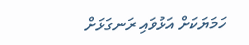ހަމަޔަކަށް އަޅުވައި ރަނގަޅަށް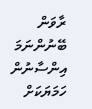ރާވަން ބޭނުންނަމަ އިންސާނުން ހަމަޔަކަށް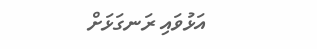އަޅުވައި ރަނގަޅަށް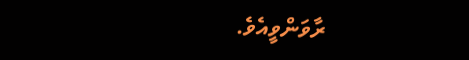ރާވަންވީއެވެ.